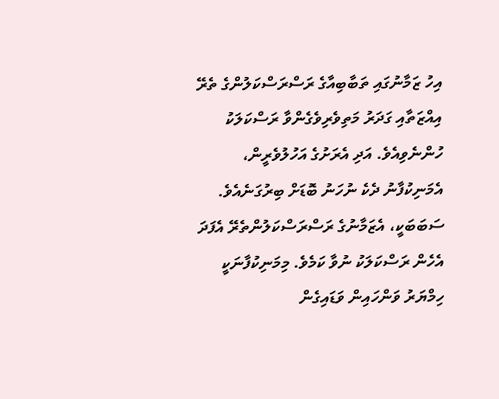އިހު ޒަމާނުގައި ތަބާބިއާގެ ރަސްރަސްކަލުންގެ ތެރޭ އިއްޒަތާއި ގަދަރު މަތިވެރިވެގެންވާ ރަސްކަލަކު ހުންނެވިއެވެ. އަދި އެރަށުގެ އަހުލުވެރީން، އެމަނިކުފާނު ދެކެ ނުހަނު ބޮޑަށް ބިރުގަނެއެވެ. ސަބަބަކީ، އެޒަމާނުގެ ރަސްރަސްކަލުންތެރޭ އެފަދަ އެހެން ރަސްކަލަކު ނުވާ ކަމެވެ. މިމަނިކުފާނަކީ ހިމްޔަރު ވަންހައިން ވަޑައިގެން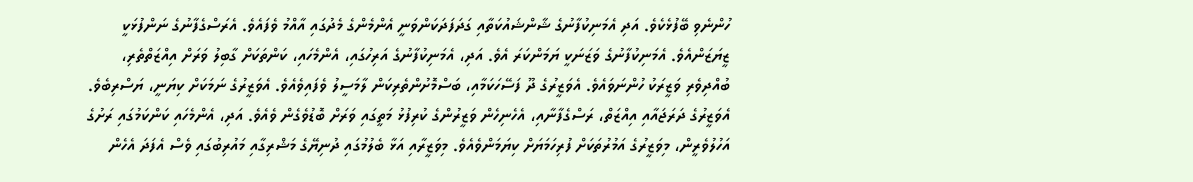ހުންނެވި ބޭފުޅެކެވެ. އަދި އެމަނިކުފާނުގެ ޝާންޝައުކަތާއި ގަދަފަދަކަންވަނީ އެންމެންގެ މެދުގައި އާއްމު ވެފައެވެ. އެރަސްގެފާނުގެ ނަންފުޅަކީ ޒީޔަޒަންއެވެ. އެމަނިކުފާނުގެ ވަޒަނަކީ ޔަމަންކަރަ އެވެ. އަދި، އެމަނިކުފާނުގެ އަރިހުގައި، އެންމެހައި، ކަންތަކަށް ގާބިލު ވަރަށް އިއްޒަތްތެރި، ބުއްދިވެރި ވަޒީރަކު ހުންނަވައެވެ. އެވަޒީރުގެ ދޫ ފަސޭހަކަމާއި، ބަސްމޮށުންތެރިކަން ލާމަސީލު ވެފައިވެއެވެ. އެވަޒީރުގެ ނަމަކަށް ކިޔަނީ، ޔަސްރިބެވެ.
އެވަޒީރުގެ ދަރަޖައާއި އިއްޒަތް، ރަސްގެފާނާއި، އެހެނިހެން ވަޒީރުންގެ ކުރިފުޅު މަތީގައި ވަރަށް ބޮޑުވެގެން ވެއެވެ. އަދި، އެންމެހައި ކަންކަމުގައި ރަށުގެ އަހުލުވެރީން، މިވަޒީރުގެ އަމުރުތަކަށް ފުރިހަމަޔަށް ކިޔަމަންވެއެވެ. މިވަޒީރާއި އަޅާ ބެލުމުގައި ދުނިޔޭގެ މަޝްރިގާއި މައުރިބުގައި ވެސް އެފަދަ އެހެން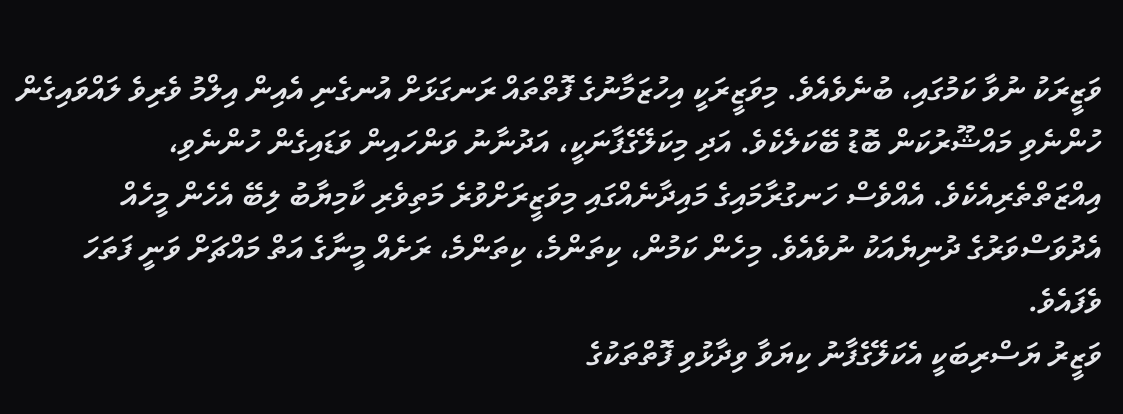ވަޒީރަކު ނުވާ ކަމުގައި، ބުނެވެއެވެ. މިވަޒީރަކީ އިހުޒަމާނުގެ ފޮތްތައް ރަނގަޅަށް އުނގެނި އެއިން އިލްމު ވެރިވެ ލައްވައިގެން ހުންނެވި މައްޝޫރުކަން ބޮޑު ބޭކަލެކެވެ. އަދި މިކަލޭގެފާނަކީ، އަދުނާނު ވަންހައިން ވަޑައިގެން ހުންނެވި، އިއްޒަތްތެރިއެކެވެ. އެއްވެސް ހަނގުރާމައިގެ މައިދާނެއްގައި މިވަޒީރަށްވުރެ މަތިވެރި ކާމިޔާބު ލިބޭ އެހެން މީހެއް އެދުވަސްވަރުގެ ދުނިޔެއަކު ނުވެއެވެ. މިހެން ކަމުން، ކިތަންމެ، ކިތަންމެ، ރަށެއް މީނާގެ އަތް މައްޗަށް ވަނީ ފަތަހަ ވެފައެވެ.
ވަޒީރު ޔަސްރިބަކީ އެކަލޭގެފާނު ކިޔަވާ ވިދާޅުވި ފޮތްތަކުގެ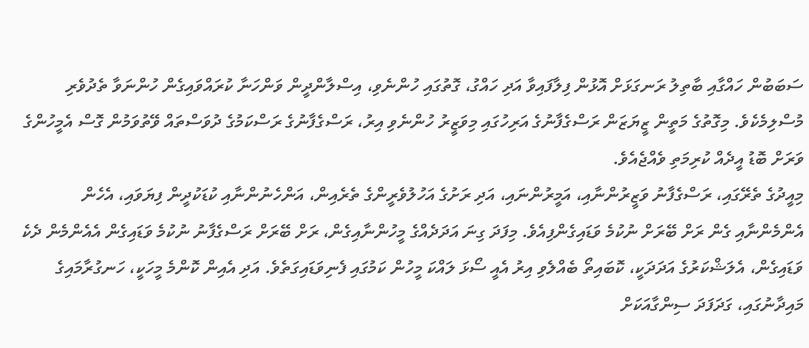ސަބަބުން ހައްގާއި ބާތިލު ރަނގަޅަށް އޮޅުން ފިލާފައިވާ އަދި ހައްގު، ގޮތުގައި ހުންނެވި، އިސްލާންދީން ވަންހަނާ ކުރައްވައިގެން ހުންނަވާ ތެދުވެރި މުސްލިމެކެވެ. މިގޮތުގެ މަތީން ޒީޔަޒަން ރަސްގެފާނުގެ އަރިހުގައި މިވަޒީރު ހުންނެވި އިރު، ރަސްގެފާނުގެ ރަސްކަމުގެ ދުވަސްތައް ވޭތުވަމުން ގޮސް އެމީހުންގެ ވަރަށް ބޮޑު އީދެއް ކުރިމަތި ވެއްޖެއެވެ.
މިއީދުގެ ތެރޭގައި، ރަސްގެފާނު ވަޒީރުންނާއި، އަމީރުންނައި، އަދި ރަށުގެ އަހުލުވެރީންގެ ތެރެއިން، އަންހެނުންނާއި ކުޑަކުދީން ފިޔަވައި، އެހެން އެންމެންނާއި ގެން ރަށް ބޭރަށް ނުކުމެ ވަޑައިގެންފިއެވެ. މިފަދަ ގިނަ އަދަދެއްގެ މީހުންނާއިގެން، ރަށް ބޭރަށް ރަސްގެފާނު ނުކުމެ ވަޑައިގެން އެއެންމެން ދެކެ ވަޑައިގެން، އެލަޝްކަރުގެ އަދަދަކީ، ކޮބައިތޯ ބެއްލެވި އިރު އެއީ ސޯޅަ ލައްކަ މީހުން ކަމުގައި ފެނިވަޑައިގަތެވެ. އަދި އެއިން ކޮންމެ މީހަކީ، ހަނގުރާމައިގެ މައިދާނުގައި، ގަދަފަދަ ސިންގާއަކަށް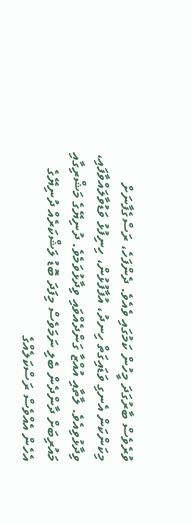ވުރެވެސް ބާރުގަދަ މީހުން ކަމުގައި ވެއެވެ. ދެންފަހެ، ރަސްގެފާނަށް މިކަންކަން އެނގި ވަޑައިގަތް ހިނދު، އުފާފުޅުން، ހިނިފުޅު ވަޑުވާލައްވާފައި، ވިދާޅުވިއެވެ. ލާތާއި އުއްޒާ ގަންދެއްވައި ވިދާޅުވަމެވެ. ދުނިޔޭގެ މަޝްރިގާއި މައުރިބަށް ދާންދެން ބެލި ނަމަވެސް މިފަދަ ބޮޑު ލަޝްކަރެއް ދުނިޔޭގެ އެހެން އެއްވެސް ރަސްކަލެއްގެ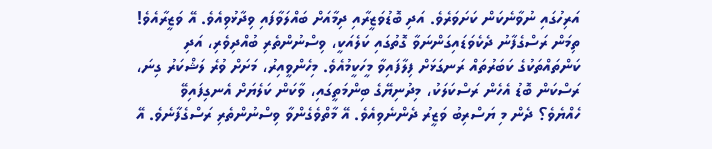އަރިހުގައި ނުވާނެކަން ކަށަވަރެވެ. އަދި ބޮޑުވަޒީރާއި ދިމާއަށް ބައްލަވާފައި ވިދާޅުވިއެވެ. އޭ ވަޒީރާއެވެ! ތިމަން ރަސްގެފާނު ދެކެވަޑައިގަންނަވާ ގޮތުގައި ކަލެއަކީ، ވިސްނުންތެރި ބުއްދިވެރި، އަދި ކަންތައްތަކުގެ ކަބަރުތައް ރަނގަޅަށް ފިލާފައިވާ މީހަކީމުއެވެ. މިހެންވީއިރު، މަށަށް ވުރެ ލަޝްކަރު ގިނަ، ރަސްކަން ބޮޑު އެހެން ރަސްކަލަކު، މިދުނިޔޭގެ ބިންމަތީގައި، ވާކަން ކަލެޔަށް އެނގިފައިވޭ ހެއްޔެވެ؟ ދެން މި ޔަސްރިބު ވަޒީރު ދެންނެވިއެވެ. އޭ މާތްވެގެންވާ ވިސްނުންތެރި ރަސްގެފާނެވެ. އޭ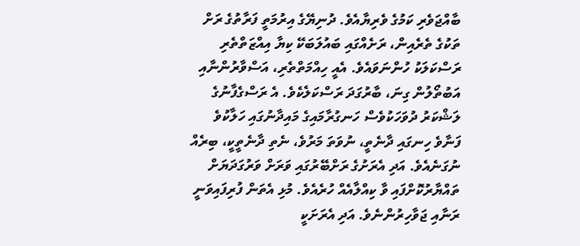ބާއްޖަވެރި ކަމުގެ ވެރިޔާއެވެ. ދުނިޔޭގެ އިރުމަތީ ފަރާތުގެ ރަށް ތަކުގެ ތެރެއިން، ރަށެއްގައި ބައުލަބަކޭ ކިޔާ އިއްޒަތްތެރި ރަސްކަލަކު ހުންނަވައެވެ. އެއީ ހިއްމަތްތެރި، އަސްވާރުންނާއި އަބުތޯލުން ގިނަ، ބާރުގަދަ ރަސްކަލެކެވެ. އެ ރަސްގެފާނުގެ ލަޝްކަރު ދުވަހަކުވެސް ހަނގުރާމައިގެ މައިދާނުގައި ހަލާކުވެ ފަނާވެ ހިނގައި ދާނެތީ، ނުވަތަ މަރުވެ، ނެތި ދާނެތީކީ، ބިރެއް ނުގަނެއެވެ. އަދި އެރަށުގެ ރަށްބޭރުގައި ވަރަށް ވަރުގަދަޔަށް ތައްޔާރުކޮށްފައި ވާ ކިއްލާއެއް ހުރެއެވެ. މުޅި އެތަން ފުރިފައިވަނީ ރަނާއި ޖަވާހިރުންނެވެ. އަދި އެރަށަކީ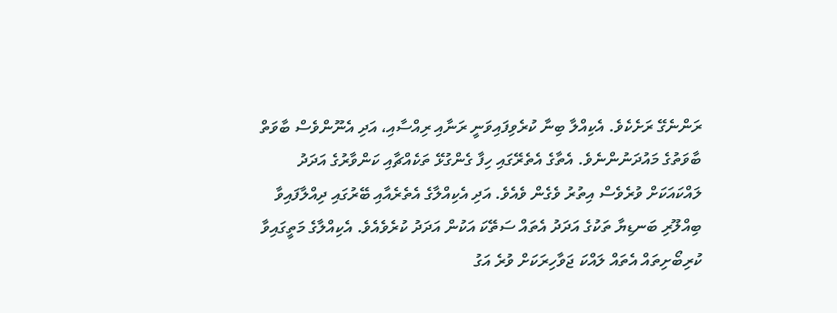ރަންނެގޭ ރަށެކެވެ. އެކިއްލާ ބިނާ ކުރެވިފައިވަނީ ރަނާއި ރިއްސާއި، އަދި އެނޫންވެސް ބާވަތް ބާވަތުގެ މައުދަނުންނެވެ. އެތާގެ އެތެރޭގައި ހިފާ ގެންގުޅޭ ތަކެއްޗާއި ކަންވާރުގެ އަދަދު ލައްކައަކަށް ވުރެވެސް އިތުރު ވެގެން ވެއެވެ. އަދި އެކިއްލާގެ އެތެރެއާއި ބޭރުގައި ދިއްލާފައިވާ ބިއްލޫރި ބަނޑިޔާ ތަކުގެ އަދަދު އެތައް ސަތޭކަ އަކުން އަދަދު ކުރެވެއެވެ. އެކިއްލާގެ މަތީގައިވާ ކުރިބޯށިތައް އެތައް ލައްކަ ޖަވާހިރަކަށް ވުރެ އަގު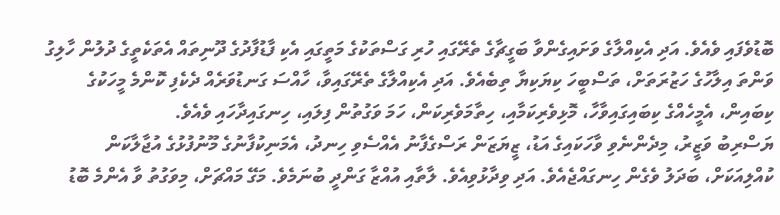ބޮޑުވެފައި ވެއެވެ. އަދި އެކިއްލާގެ ވަށައިގެންވާ ބަގީޗާގެ ތެރޭގައި ހުރި ގަސްތަކުގެ މަތީގައި އެކި ފާޑުފާދުގެ ދޫނިތައް އެތަކެތީގެ ދުލުން ހާލިގު ވަންތަ އިލާހުގެ ހަޒުރަތަށް، ތަސްބީހަ ކިޔަކިޔާ ތިބެއެވެ. އަދި އެކިއްލާގެ ތެރޭގައިވާ، ހާއްސަ ގަނޑުވަރެއް ދެކެފި ކޮންމެ މީހަކުގެ ކިބައިން، އެމީހެއްގެ ކިބައިގައިވާހާ، މޮޅިވެރިކަމާއި، ހިތާމަވެރިކަން، ހަމަ ވަގުތުން ފިލައި، ހިނގައިދާހައި ވެއެވެ.
ޔަސްރިބު ވަޒީރު، މިދެންނެވި ވާހަކައިގެ އަޑު، ޒީޔަޒަން ރަސްގެފާނު އެއްސެވި ހިނދު، އެމަނިކުފާނުގެ މޫނުފުޅުގެ އުޖާލާކަން ކުއްލިއަކަށް، ބަދަލު ވެގެން ހިނގައްޖެއެވެ. އަދި ވިދާޅުވިއެވެ. ލާތާއި އުއްޒާ ގަންދީ ބުނަމެވެ. މަގޭ މައްޗަށް، މިވަގުތު ވާ އެންމެ ބޮޑު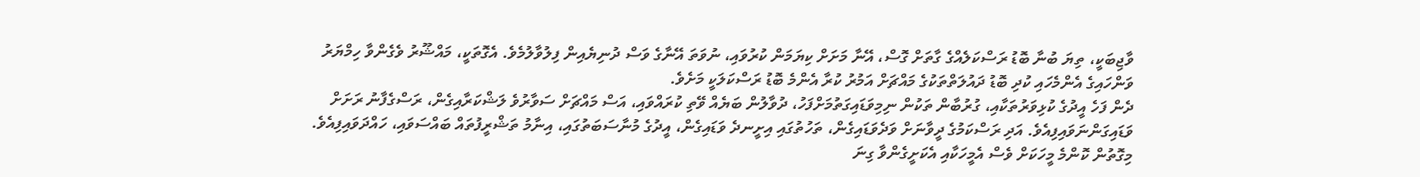ވާޖިބަކީ، ތިޔަ ބުނާ ބޮޑު ރަސްކަލެއްގެ ގާތަށް ގޮސް، އޭނާ މަށަށް ކިޔަމަން ކުރުވައި، ނުވަތަ އޭނާގެ ވަސް ދުނިޔެއިން ފިލުވާލުމެވެ. އެގޮތަކީ، މައްޝޫރު ވެގެންވާ ހިމްޔަރު ވަންހައިގެ އެންމެހައި ކުދި ބޮޑު ދައުލަތްތަކުގެ މައްޗަށް އަމުރު ކުރާ އެންމެ ބޮޑު ރަސްކަލަކީ މަށެވެ.
ދެން ފަހެ އީދުގެ ކުޅިވަރުތަކާއި، ގުރުބާން ތަކުން ނިމިވަޑައިގަތުމަށްފަހު، ދުވާލުން ބަޔެއް ވޭތި ކުރައްވައި، އަސް މައްޗަށް ސަވާރުވެ ލަޝްކަރާއިގެން، ރަސްގެފާނު ރަށަށް ވަޑައިގަންނަވައިފިއެވެ. އަދި ރަސްކަމުގެ ދީވާނަށް ވަދެވަޑައިގެން، ތަހުތުގައި އިށީނދެ ވަޑައިގެން، އީދުގެ މުނާސަބަތުގައި، އިނާމު ތަޝްރީފުތައް ބައްސަވައި، ހައްދަވައިފިއެވެ. މިގޮތުން ކޮންމެ މީހަކަށް ވެސް އެމީހަކާއި އެކަށީގެންވާ ގިނަ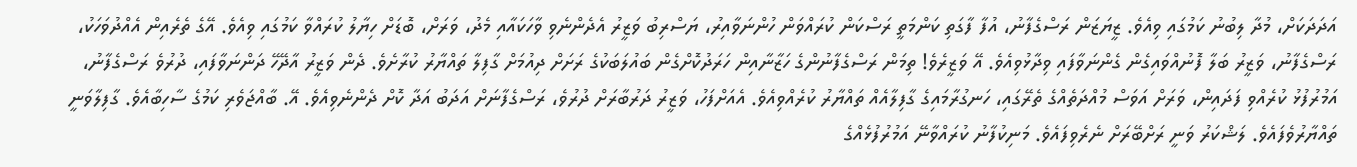އަދަދަކަށް، މުދާ ލިބުނު ކަމުގައި ވިއެވެ. ޒީޔަޒަން ރަސްގެފާނު، އުފާ ފާގަތި ކަންމަތީ ރަސްކަން ކުރައްވަން ހުންނަވާއިރު، ޔަސްރިބު ވަޒީރު އެދެންނެވި ވާހަކައާއި މެދު، ވަރަށް، ބޮޑަށް ހިޔާލު ކުރައްވާ ކަމުގައި ވިއެވެ. އޭގެ ތެރެއިން އެއްދުވަހަކު، ރަސްގެފާނު، ވަޒީރު ބަލާ ފޮނުއްވައިގެން ގެންނަވާފައި ވިދާޅުވިއެވެ. އޭ ވަޒީރެވެ! ތިމަން ރަސްގެފާނުންގެ ހަޒާނާއިން ހަރަދުކޮށްގެން ބައުލަބަކުގެ ރަށަށް ދިއުމަށް ގާފިލާ ތައްޔާރު ކުރާށެވެ. ދެން ވަޒީރު އާދޭހޭ ދަންނަވާފައި، ދުރުވެ ރަސްގެފާނު، އަމުރުފުޅު ކުރެއްވި ފަދައިން، ވަރަށް އަވަސް މުއްދަތެއްގެ ތެރޭގައި، ހަނގުރާމައިގެ ގާފިލާއެއް ތައްޔާރު ކުރެއްވިއެވެ. އެއަށްފަހު، ވަޒީރު ދަރުބާރަށް ދުރުވެ، ރަސްގެފާނަށް އަދަބު އަދާ ކޮށް ދެންނެވިއެވެ. އޭ. ބާއްޖަވެރި ކަމުގެ ސާހިބާއެވެ. ގާފިލާވަނީ ތައްޔާރުވެފައެވެ. ލަޝްކަރު ވަނީ ރަށްބޭރަށް ނެރެވިފައެވެ. މަނިކުފާނު ކުރައްވާނޭ އަމުރުފުޅެއްގެ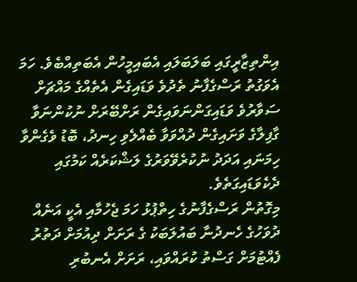އިންތިޒާރީގައި ބަލަބަލައި އެބައިމީހުން އެބަތިއްބެވެ. ހަމަ އެވަގުތު ރަސްގެފާނު ތެދުވެ ވަޑައިގެން އެތެއްގެ މައްޗަށް ސަވާރުވެ ވަޑައިގަންނަވައިގެން ރަށްބޭރަށް ނުކުންނަވާ ގާފިލާގެ ވަށައިގެން ދުއްވަވާ ބެއްލެވި ހިނދު، ބޮޑު ވެގެންވާ ހިމަނައި އަދަދު ނުކުރެވޭވަރުގެ ލަޝްކަރެއް ކަމުގައި ދެކެވަޑައިގަތެވެ.
މިގޮތުން ރަސްގެފާނުގެ ހިތްޕުޅު ހަމަ ޖެހުމާއި އެކީ އަނެއް ދުވަހުގެ ހެނދުނާ ބައުލަބަކު ގެ ރަށަށް ދިއުމަށް ދަތުރު ފެއްޓުމަށް ގަސްތު ކުރައްވައި، ރަށަށް އެނބުރި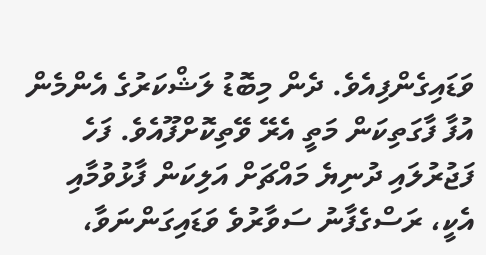ވަޑައިގެންފިއެވެ. ދެން މިބޮޑު ލަޝްކަރުގެ އެންމެން އުފާ ފާގަތިކަން މަތީ އެރޭ ވޭތިކޮށްފޫއެވެ. ފަހެ ފަޖުރުލައި ދުނިޔެ މައްޗަށް އަލިކަން ފާޅުވުމާއި އެކީ، ރަސްގެފާނު ސަވާރުވެ ވަޑައިގަންނަވާ،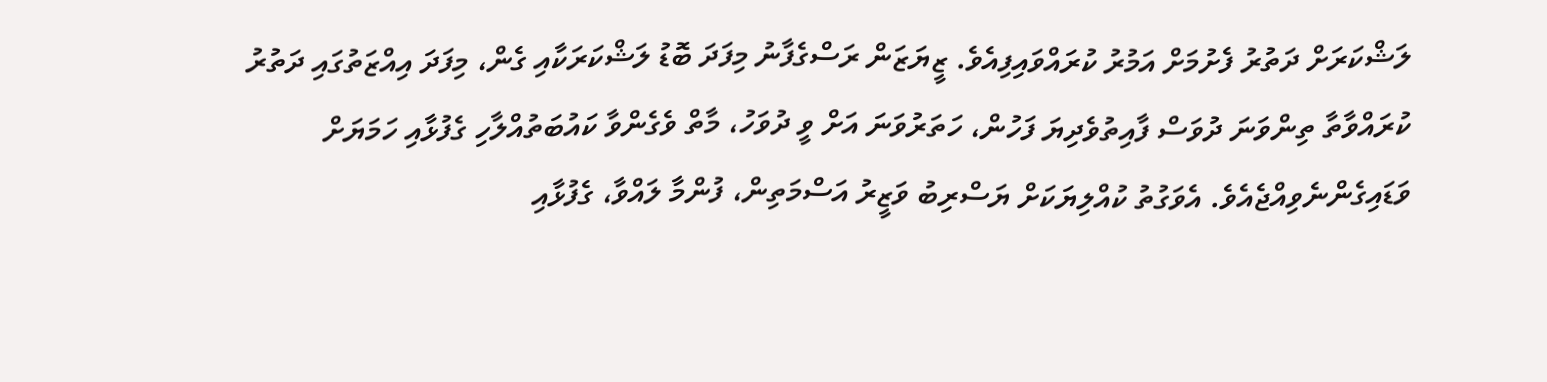ލަޝްކަރަށް ދަތުރު ފެށުމަށް އަމުރު ކުރައްވައިފިއެވެ. ޒީޔަޒަން ރަސްގެފާނު މިފަދަ ބޮޑު ލަޝްކަރަކާއި ގެން، މިފަދަ އިއްޒަތުގައި ދަތުރު ކުރައްވާތާ ތިންވަނަ ދުވަސް ފާއިތުވެދިޔަ ފަހުން، ހަތަރުވަނަ އަށް ވީ ދުވަހު، މާތް ވެގެންވާ ކައުބަތުއްލާހި ގެފުޅާއި ހަމަޔަށް ވަޑައިގެންނެވިއްޖެއެވެ. އެވަގުތު ކުއްލިޔަކަށް ޔަސްރިބު ވަޒީރު އަސްމަތިން، ފުންމާ ލައްވާ، ގެފުޅާއި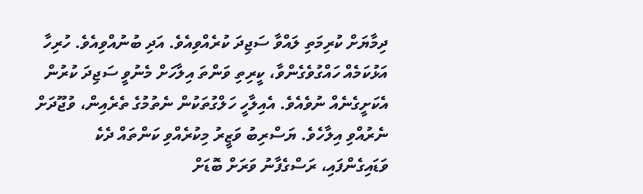ދިމާޔަށް ކުރިމަތި ލައްވާ ސަޖިދަ ކުރެއްވިއެވެ. އަދި ބުނުއްވިއެވެ. ހުރިހާ އަޅުކަމެއް ހައްގުވެގެންވާ، ކީރިތި ވަންތަ އިލާހަށް މެނުވީ ސަޖިދަ ކުރުން އެކަށީގެނެއް ނުވެއެވެ. އެއިލާހީ ހަލްގުތަކުން ނެތުމުގެ ތެރެއިން، ވުޖޫދަށް ނެރުއްވި އިލާހެވެ. ޔަސްރިބު ވަޒީރު މިކުރެއްވި ކަންތައް ދެކެ ވަޑައިގެންފައި، ރަސްގެފާނު ވަރަށް ބޮޑަށް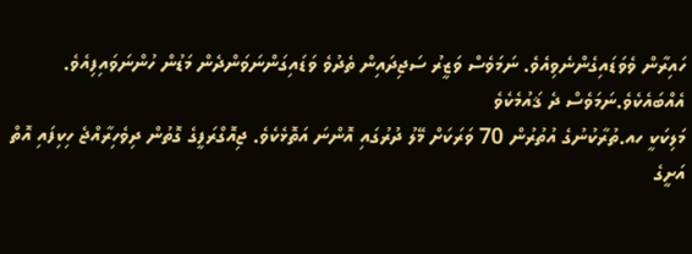ހައިރާން ވެވަޑައިގެންނެވިއެވެ. ނަމަވެސް ވަޒީރު ސަޖިދައިން ތެދުވެ ވަޑައިގަންނަވަންދެން މަޑުން ހުންނަވައިފިއެވެ.
އެއްބައެކެވެ.ނަމަވެސް ދެ ޤައުމެކެވެ
މަލިކަކީ ހއ.ތުރާކުނުގެ އުތުރުން 70 ވަރަކަށް މޭލު ދުރުގައި އޮންނަ އަތޮޅެކެވެ. ޖިއޮގްރަފީގެ ގޮތުން ދިވެހިރާއްޖެ ހިކިފައި އޮތް އަށީގެ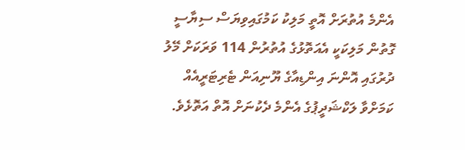އެންމެ އުތުރަށް އޮތީ މަލިކު ކަމުގައިވިޔަސް ސިޔާސީ ގޮތުން މަލިކަކީ އެއަތޮޅުގެ އުތުރުން 114 ވަރަކަށް މޭލު ދުރުގައި އޮންނަ އިންޑިއާގެ ޔޫނިއަން ޓެރިޓަރީއެއް ކަމަށްވާ ލަކްޝަދީޕުގެ އެންމެ ދެކުނަށް އޮތް އަތޮޅެވެ.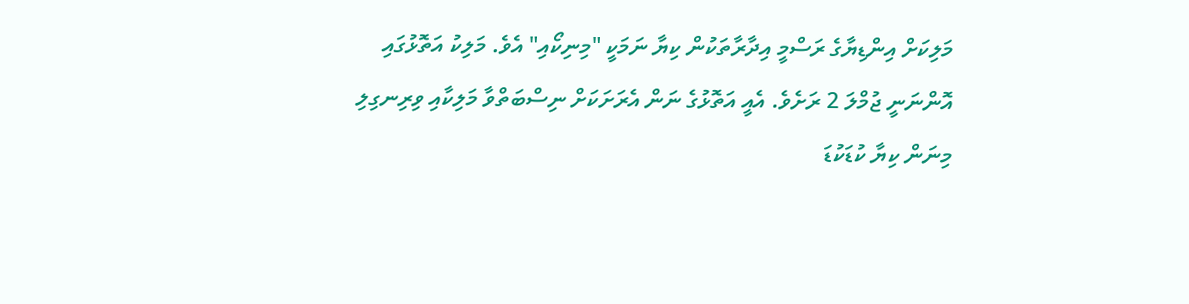މަލިކަށް އިންޑިޔާގެ ރަސްމީ އިދާރާތަކުން ކިޔާ ނަމަކީ "މިނިކޯއި" އެވެ. މަލިކު އަތޮޅުގައި އޮންނަނީ ޖުމްލަ 2 ރަށެވެ. އެއީ އަތޮޅުގެ ނަން އެރަށަކަށް ނިސްބަތްވާ މަލިކާއި ވިރިނގިލި މިނަން ކިޔާ ކުޑަކުޑަ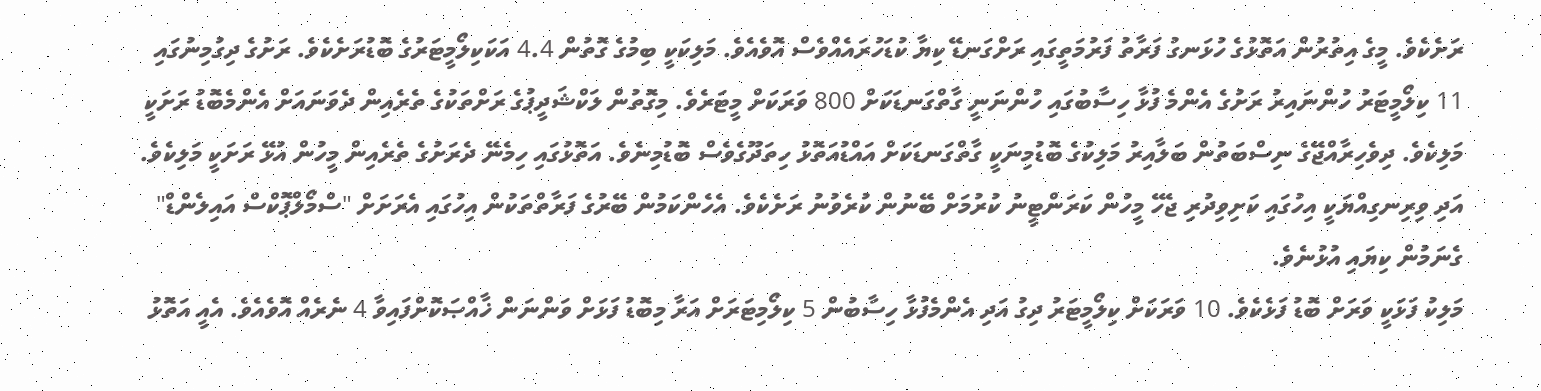ރަށެކެވެ. މީގެ އިތުރުން އަތޮޅުގެ ހުޅަނގު ފަރާތު ފަރުމަތީގައި ރަށްގަނޑޭ ކިޔާ ކުޑަހުރައެއްވެސް އޮވެއެވެ. މަލިކަކީ ބިމުގެ ގޮތުން 4.4 އަކަކިލޯމީޓަރުގެ ބޮޑުރަށެކެވެ. ރަށުގެ ދިގުމިނުގައި 11 ކިލޯމީޓަރު ހުންނައިރު ރަށުގެ އެންމެ ފުޅާ ހިސާބުގައި ހުންނަނީ ގާތްގަނޑަކަށް 800 ވަރަކަށް މީޓަރެވެ. މިގޮތުން ލަކްޝަދީޕުގެ ރަށްތަކުގެ ތެރެއިން ދެވަނައަށް އެންމެބޮޑު ރަށަކީ މަލިކެވެ. ދިވެހިރާއްޖޭގެ ނިސްބަތުން ބަލާއިރު މަލިކުގެ ބޮޑުމިނަކީ ގާތްގަނޑަކަށް އައްޑުއަތޮޅު ހިތަދޫގެވެސް ބޮޑުމިނެވެ. އަތޮޅުގައި ހިމެނޭ ދެރަށުގެ ތެރެއިން މީހުން އުޅޭ ރަށަކީ މަލިކެވެ. އަދި ވިރިނގިއްޔަކީ އިހުގައި ކަށިވިދުރި ޖެހޭ މީހުން ކަރަންޓީނު ކުރުމަށް ބޭނުން ކުރެވުނު ރަށެކެވެ. އެހެންކަމުން ބޭރުގެ ފަރާތްތަކުން އިހުގައި އެރަށަށް "ސްމޯލްޕޮކްސް އައިލެންޑް" ގެނަމުން ކިޔައި އުޅުނެވެ.
މަލިކު ފަޅަކީ ވަރަށް ބޮޑު ފަޅެކެވެ. 10 ވަރަކަށް ކިލޯމީޓަރު ދިގު އަދި އެންމެފުޅާ ހިސާބުން 5 ކިލޯމިޓަރަށް އަރާ މިބޮޑު ފަޅަށް ވަންނަން ޚާއްޞަކޮށްފައިވާ 4 ނެރެއް އޮވެއެވެ. އެއީ އަތޮޅު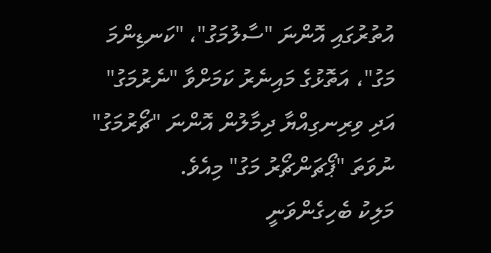އުތުރުގައި އޮންނަ "ސާލުމަގު"، "ކަނޑިންމަ މަގު"، އަތޮޅުގެ މައިނެރު ކަމަށްވާ "ނެރުމަގު" އަދި ވިރިނގިއްޔާ ދިމާލުން އޮންނަ "ޗޯރުމަގު" ނުވަތަ "ޕޯޗަންޗޯރު މަގު" މިއެވެ.
މަލިކު ބެހިގެންވަނީ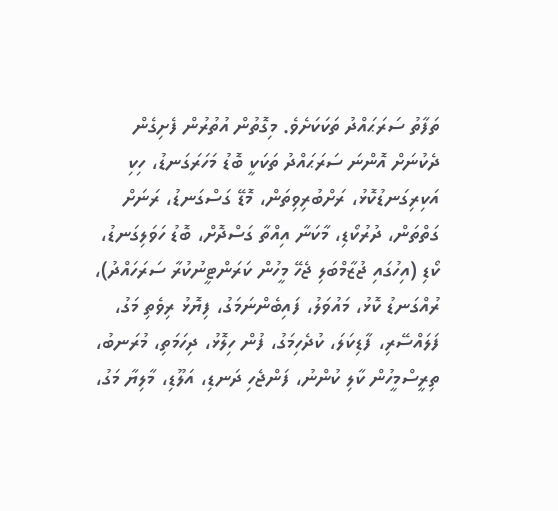ތަފާތު ސަރަޙައްދު ތަކަކަށެވެ. މިގޮތުން އުތުރުން ފެށިގެން ދެކުނަށް އޮންނަ ސަރަޙައްދު ތަކަކީ ބޮޑު މަހަރަގަނޑު، ހިކި އަކިރިގަނޑުކޮޅު، ރަށްބުރިވިތަން، މޮޑޭ ގަސްގަނޑު، ރަނަށް ގަތްތަން، ދުރުކޯޑި، މާކަނާ އިއްތާ ގަސްދޮށް، ބޮޑު ހަވަލިގަނޑު، ކޯޑި (އިހުގައި ޖުޒާމްބަލި ޖެހޭ މީހުން ކަރަންޓީނުކުރާ ސަރަހައްދު)، ރުއްގަނޑު ކޮޅު، މައުވަލު، ފައިބެންނަމަގު، ފިޔޮޅު ރިވެތި މަގު، ފަލައްސޭރި، ފާޑިކަލަ، ކުދެހިމަގު، ފުން ހިލޮޅު، ދިހަމަތި، މުރަނބު، ތިރީސްމީހުން ކާލި ކުންނު، ފަންޖެހި ދަނޑި، އަލޫޑި، މާލިޔާ މަގު،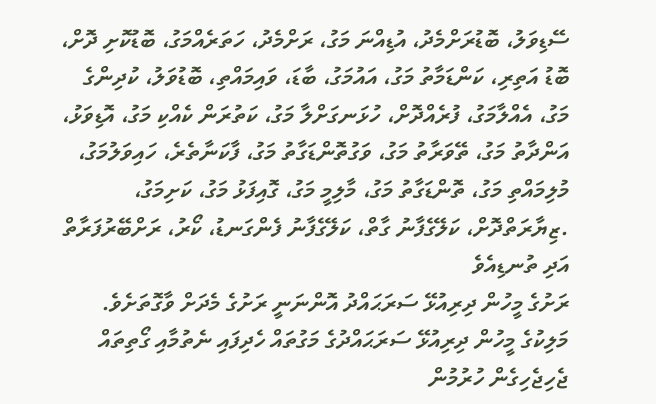ސޭޑިވަލު، ބޮޑުރަށްމެދު، އުޑިއްނަ މަގު، ރަށްމެދު، ހަތަރެއްމަގު، ބޮޑުކޮށި ދޮށް، ބޮޑު އަތިރި، ކަންޑަމާތު މަގު، އައުމަގު، ބާޑަ، ވައިމައްތި، ބޮޑުވަލު، ކުދިންގެ މަގު، އެއްލާމަގު، ފުރެއްދޮށް، ހުޅަނގަށްލާ މަގު، ކަތުރަން ކެއްކި މަގު، އޮޑިވަޅު، އަންދާތު މަގު، ތޭވަރާތު މަގު، ވަގުތޮންޑަގާތު މަގު، ފާކަނާތެރެ، ހައިވަލުމަގު، މުލިމައްތި މަގު، ތޮންޑަގާތު މަގު، މާލިމީ މަގު، ގޮއިފަޅު މަގު، ކަށިމަގު، .ޒިޔާރަތްދޮށް، ކަލޭގެފާނު ގާތް، ކަލޭގެފާނު ފެންގަނޑު، ކޯރު، ރަށްބޭރުފަރާތް އަދި ތުނޑިއެވެ
ރަށުގެ މީހުން ދިރިއުޅޭ ސަރަޙައްދު އޮންނަނީ ރަށުގެ މެދަށް ވާގޮތަށެވެ. މަލިކުގެ މީހުން ދިރިއުޅޭ ސަރަޙައްދުގެ މަގުތައް ހެދިފައި ނެތުމާއި ގޯތިތައް ޖެހިޖެހިގެން ހުރުމުން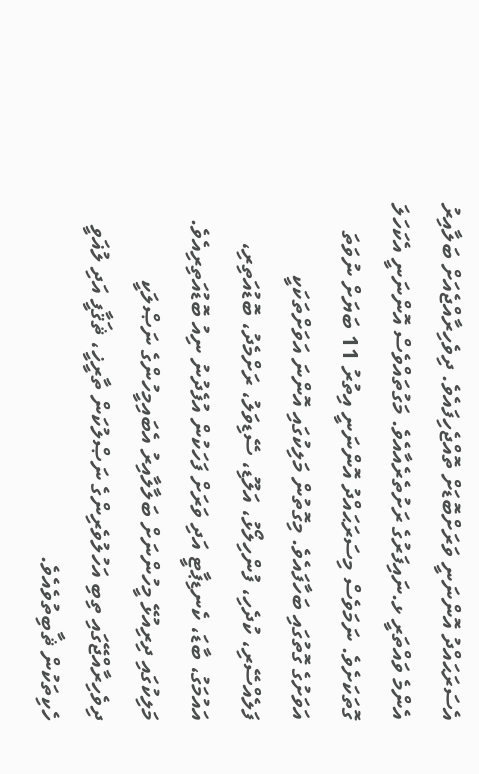އެސަރަޙައްދު އޮންނަނީ ވަރަށްބޮޑަށް ތޮއްޖެހިފައެވެ. ދިވެހިރާއްޖެއަށް ބަލާއިރު އެންމެ ވައްތަރީ ޅ.ނައިފަރުގެ ރަށުތެރެއާއެވެ. މަގުތައްވެސް އޮންނަނީ އެކަހަލަ ގޮތަކަށެވެ. ނަމަވެސް މިސަރަޙައްދު އޮންނަނީ އިތުރު 11 ބަޔަށް ނުވަތަ އަވަށުގެ ގޮތުގައި ބަހާފައެވެ. މިގޮތުން މަލިކުގައި އޮންނަ އަވަށްތަކަކީ ފަލެއްސޭރި، ކުދެހި، ފުންހިލޯޅު، އަލޫޑި، ސޭޑިވަލު، ރަށްމެދު، ބޮޑުއަތިރި، އައުމަގު، ބާޑަ، ކެނޑިޕާޓީ އަދި ވަރަށް ފަހަކުން އުފެދުނު ނިއު ބޮޑުއަތިރިއެވެ.
މަލިކުގައި ދިރިއުޅޭ މީހުންނަށް ބަލާލާއިރު އެބައިމީހުންގެ ނަޞްލަކީ ދިވެހިރާއްޖޭގައި ތިބި އަހުލުވެރިންގެ ނަޞްލުކަން ތާރީޚީ، ޘަޤާފީ އަދި ލުޣަވީ ހެކިތަކުން ޘާބިތުވެއެވެ.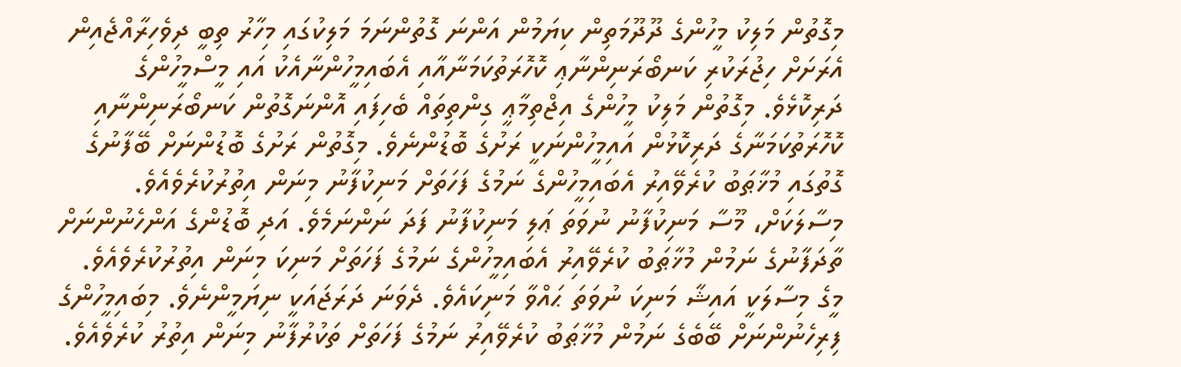މިގޮތުން މަލިކު މީހުންގެ ދޫދޫމަތިން ކިޔަމުން އަންނަ ގޮތުންނަމަ މަލިކުގައި މިހާރު ތިބީ ދިވެހިރާއްޖެއިން އެރަށަށް ހިޖުރަކުރި ކަނބޯރަނިންނާޢި ކޮހޮރަތުކަމަނާއާއި އެބައިމީހުންނާއެކު އައި މީސްމީހުންގެ ދަރިކޮޅެވެ. މިގޮތުން މަލިކު މީހުންގެ އިޖްތިމާޢީ ގިންތިތައް ބެހިފައި އޮންނަގޮތުން ކަނބޯރަނިންނާއި ކޮހޮރަތުކަމަނާގެ ދަރިކޮޅުން އައިމީހުންނަކީ ރަށުގެ ބޮޑުންނެވެ. މިގޮތުން ރަށުގެ ބޮޑުންނަށް ބޭފާނުގެ ގޮތުގައި މުޚާޠަބު ކުރެވޭއިރު އެބައިމީހުންގެ ނަމުގެ ފަހަތަށް މަނިކުފާނު މިނަން އިތުރުކުރެވެއެވެ. މިސާލަކަށް، މޫސާ މަނިކުފާނު ނުވަތަ ޢަލި މަނިކުފާނު ފަދަ ނަންނަމެވެ. އަދި ބޮޑުންގެ އަންހެނުންނަށް ތާދަފާނުގެ ނަމުން މުޚާޠަބު ކުރެވޭއިރު އެބައިމީހުންގެ ނަމުގެ ފަހަތަށް މަނިކަ މިނަން އިތުރުކުރެވެއެވެ. މީގެ މިސާލަކީ އައިޝާ މަނިކަ ނުވަތަ ޙައްވާ މަނިކައެވެ. ދެވަނަ ދަރަޖައަކީ ނިޔަމީންނެވެ. މިބައިމީހުންގެ ފިރިހެނުންނަށް ބޭބެގެ ނަމުން މުޚާޠަބު ކުރެވޭއިރު ނަމުގެ ފަހަތަށް ތަކުރުފާނު މިނަން އިތުރު ކުރެވެއެވެ.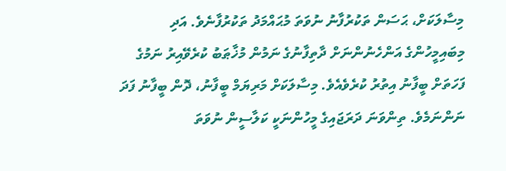މިސާލަކަށް، ޙަސަން ތަކުރުފާނު ނުވަތަ މުޙައްމަދު ތަކުރުފާނެވެ. އަދި މިބައިމީހުންގެ އަންހެނުންނަށް ދާތިފާނުގެ ނަމުން މުޚާޠަބު ކުރެވޭއިރު ނަމުގެ ފަހަތަށް ބީފާނު އިތުރު ކުރެވެއެވެ. މިސާލަކަށް މަރިޔަމް ބީފާނު، ދޮން ބީފާނު ފަދަ ނަންނަމެވެ. ތިންވަނަ ދަރަޖައިގެ މީހުންނަކީ ކަލާސީން ނުވަތަ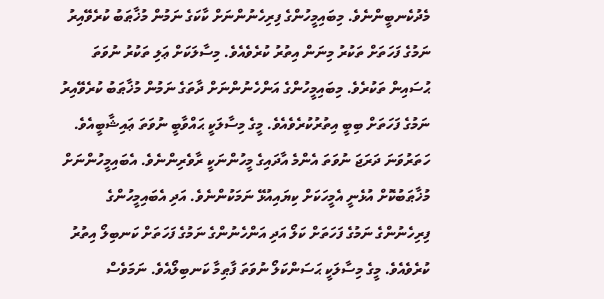މެދުކެނބީންނެވެ. މިބައިމީހުންގެ ފިރިހެނުންނަށް ކާކަގެ ނަމުން މުޚާޠަބު ކުރެވޭއިރު ނަމުގެ ފަހަތަށް ތަކުރު މިނަން އިތުރު ކުރެވެއެވެ. މިސާލަކަށް ޢަލި ތަކުރު ނުވަތަ ޙުސައިން ތަކުރެވެ. މިބައިމީހުންގެ އަންހެނުންނަށް ދާތަގެ ނަމުން މުޚާޠަބު ކުރެވޭއިރު ނަމުގެ ފަހަތަށް ބިބީ އިތުރުކުރެވެއެވެ. މީގެ މިސާލަކީ ޙައްވާބީ ނުވަތަ ޢައިޝާބީއެވެ. ހަތަރުވަނަ ދަރަޖަ ނުވަތަ އެންމެ އާދައިގެ މީހުންނަކީ ރާވެރިންނެވެ. އެބައިމީހުންނަށް މުޚާޠަބުކޮށް އުޅެނީ އެމީހަކަށް ކިޔައިއުޅޭ ނަމަކުންނެވެ. އަދި އެބައިމީހުންގެ ފިރިހެނުންގެ ނަމުގެ ފަހަތަށް ކަލޯ އަދި އަންހެނުންގެ ނަމުގެ ފަހަތަށް ކަނބިލޯ އިތުރު ކުރެވެއެވެ. މީގެ މިސާލަކީ ޙަސަންކަލޯ ނުވަތަ ފާޠިމާ ކަނބިލޯއެވެ. ނަމަވެސް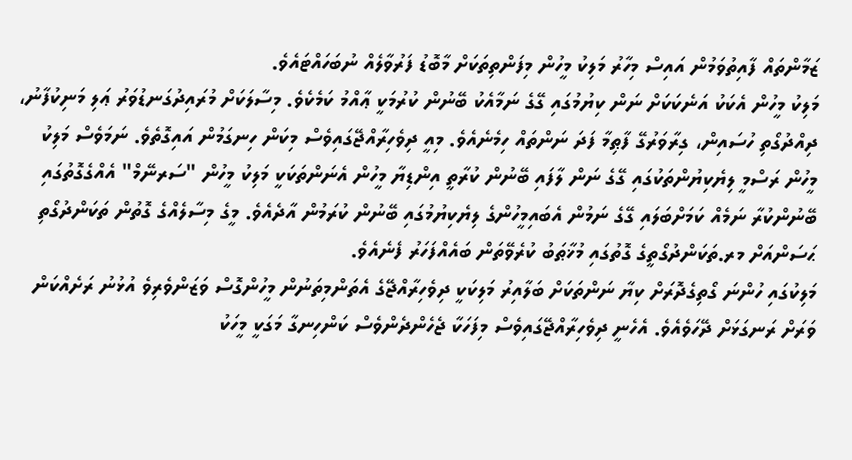ޒަމާންތައް ފާއިތުވަމުން އައިސް މިހާރު މަލިކު މީހުން މިފަންތިތަކަށް މާބޮޑު ފަރުވާލެއް ނުބަހައްޓައެވެ.
މަލިކު މީހުން އެކަކު އަނެކަކަށް ނަން ކިޔުމުގައި ގޭގެ ނަމާއެކު ބޭނުން ކުރުމަކީ ޢާއްމު ކަމެކެވެ. މިސާލަކަށް މުރައިދުގަނޑުވަރު ޢަލި މަނިކުފާނު، ދިއްދުގޯތި ހުސައިން، ގިރާވަރުގޭ ފާޠިމާ ފަދަ ނަންތައް ހިމެނެއެވެ. މިއީ ދިވެހިރާއްޖޭގައިވެސް މިކަން ހިނގަމުން އައިގޮތެވެ. ނަމަވެސް މަލިކު މީހުން ރަސްމީ ލިޔެކިޔުންތަކުގައި ގޭގެ ނަން ލާފައި ބޭނުން ކުރާތީ އިންޑިޔާ މީހުން އެނަންތަކަކީ މަލިކު މީހުން "ސަރނޭމް" އެއްގެގޮތުގައި ބޭނުންކުރާ ނަމެއް ކަމަށްބަލައި ގޭގެ ނަމުން އެބައިމީހުންގެ ލިޔެކިޔުމުގައި ބޭނުން ކުރަމުން އާދެއެވެ. މީގެ މިސާލެއްގެ ގޮތުން ތަކަންދުގޯތި ޙަސަންއަށް މރ.ތަކަންދުގޯތީގެ ގޮތުގައި މުޚާޠަބު ކުރެވޭތަން ބައެއްފަހަރު ފެނެއެވެ.
މަލިކުގައި ހުންނަ ގޯތިގެދޮރަށް ކިޔާ ނަންތަކަށް ބަލާއިރު މަލިކަކީ ދިވެހިރާއްޖޭގެ އެތަންމިތަނުން މީހުންގޮސް ވަޒަންވެރިވެ އުޅުނު ރަށެއްކަން ވަރަށް ރަނގަޅަށް ދޭހަވެއެވެ. އެހެނީ ދިވެހިރާއްޖޭގައިވެސް މިފަހަކާ ޖެހެންދެންވެސް ކަންހިނގާ މަގަކީ މީހަކު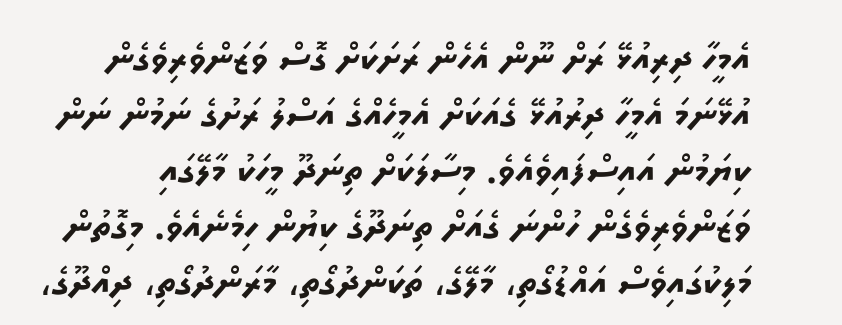އެމީހާ ދިރިއުޅޭ ރަށް ނޫން އެހެން ރަށަކަށް ގޮސް ވަޒަންވެރިވެގެން އުޅޭނަމަ އެމީހާ ދިރުއުޅޭ ގެއަކަށް އެމީހެއްގެ އަސްލު ރަށުގެ ނަމުން ނަން ކިޔަމުން އައިސްފައިވެއެވެ. މިސާލަކަށް ތިނަދޫ މީހަކު މާލޭގައި ވަޒަންވެރިވެގެން ހުންނަ ގެއަށް ތިނަދޫގެ ކިޔުން ހިމެނެއެވެ. މިގޮތުން މަލިކުގައިވެސް އައްޑުގޯތި، މާލޭގެ، ތަކަންދުގޯތި، މާރަންދުގޯތި، ދިއްދޫގެ،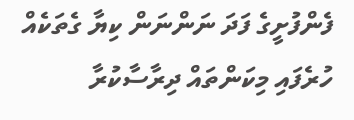ފެންފުށީގެ ފަދަ ނަންނަން ކިޔާ ގެތަކެއް ހުރެފައި މިކަންތައް ދިރާސާކުރާ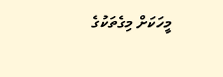މީހަކަށް މިގެތަކުގެ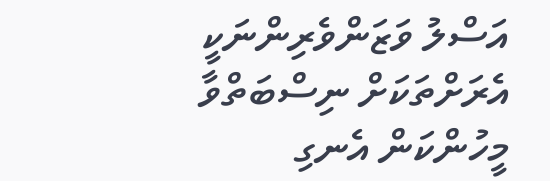އަސްލު ވަޒަންވެރިންނަކީ އެރަށްތަކަށް ނިސްބަތްވާ މީހުންކަން އެނގި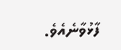ފާޅުވާނެއެވެ.